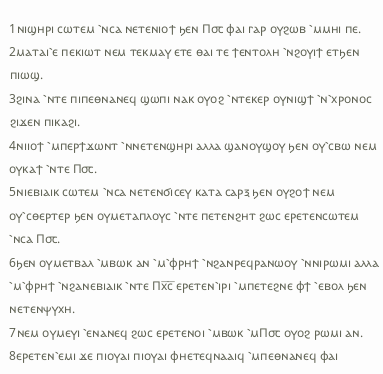1ⲛⲓϣⲏⲣⲓ ⲥⲱⲧⲉⲙ ⳿ⲛⲥⲁ ⲛⲉⲧⲉⲛⲓⲟϯ ϧⲉⲛ Ⲡ⳪ ⲫⲁⲓ ⲅⲁⲣ ⲟⲩϩⲱⲃ ⳿ⲙⲙⲏⲓ ⲡⲉ.
2ⲙⲁⲧⲁⲓ⳿ⲉ ⲡⲉⲕⲓⲱⲧ ⲛⲉⲙ ⲧⲉⲕⲙⲁⲩ ⲉⲧⲉ ⲑⲁⲓ ⲧⲉ ϯⲉⲛⲧⲟⲗⲏ ⳿ⲛϩⲟⲩⲓϯ ⲉⲧϧⲉⲛ ⲡⲓⲱϣ.
3ϩⲓⲛⲁ ⳿ⲛⲧⲉ ⲡⲓⲡⲉⲑⲛⲁⲛⲉϥ ϣⲱⲡⲓ ⲛⲁⲕ ⲟⲩⲟϩ ⳿ⲛⲧⲉⲕⲉⲣ ⲟⲩⲛⲓϣϯ ⳿ⲛ⳿ⲭⲣⲟⲛⲟⲥ ϩⲓϫⲉⲛ ⲡⲓⲕⲁϩⲓ.
4ⲛⲓⲓⲟϯ ⳿ⲙⲡⲉⲣϯϫⲱⲛⲧ ⳿ⲛⲛⲉⲧⲉⲛϣⲏⲣⲓ ⲁⲗⲗⲁ ϣⲁⲛⲟⲩϣⲟⲩ ϧⲉⲛ ⲟⲩ⳿ⲥⲃⲱ ⲛⲉⲙ ⲟⲩⲕⲁϯ ⳿ⲛⲧⲉ Ⲡ⳪.
5ⲛⲓⲉⲃⲓⲁⲓⲕ ⲥⲱⲧⲉⲙ ⳿ⲛⲥⲁ ⲛⲉⲧⲉⲛϭⲓⲥⲉⲩ ⲕⲁⲧⲁ ⲥⲁⲣⲝ ϧⲉⲛ ⲟⲩϩⲟϯ ⲛⲉⲙ ⲟⲩ⳿ⲥⲑⲉⲣⲧⲉⲣ ϧⲉⲛ ⲟⲩⲙⲉⲧⲁⲡⲗⲟⲩⲥ ⳿ⲛⲧⲉ ⲡⲉⲧⲉⲛϩⲏⲧ ϩⲱⲥ ⲉⲣⲉⲧⲉⲛⲥⲱⲧⲉⲙ ⳿ⲛⲥⲁ Ⲡ⳪.
6ϧⲉⲛ ⲟⲩⲙⲉⲧⲃⲁⲗ ⳿ⲙⲃⲱⲕ ⲁⲛ ⳿ⲙ⳿ⲫⲣⲏϯ ⳿ⲛϩⲁⲛⲣⲉϥⲣⲁⲛⲱⲟⲩ ⳿ⲛⲛⲓⲣⲱⲙⲓ ⲁⲗⲗⲁ ⳿ⲙ⳿ⲫⲣⲏϯ ⳿ⲛϩⲁⲛⲉⲃⲓⲁⲓⲕ ⳿ⲛⲧⲉ Ⲡⲭ̅ⲥ̅ ⲉⲣⲉⲧⲉⲛ⳿ⲓⲣⲓ ⳿ⲙⲡⲉⲧⲉϩⲛⲉ ⲫϯ ⳿ⲉⲃⲟⲗ ϧⲉⲛ ⲛⲉⲧⲉⲛⲯⲩⲭⲏ.
7ⲛⲉⲙ ⲟⲩⲙⲉⲩⲓ ⳿ⲉⲛⲁⲛⲉϥ ϩⲱⲥ ⲉⲣⲉⲧⲉⲛⲟⲓ ⳿ⲙⲃⲱⲕ ⳿ⲙⲠ⳪ ⲟⲩⲟϩ ⲣⲱⲙⲓ ⲁⲛ.
8ⲉⲣⲉⲧⲉⲛ⳿ⲉⲙⲓ ϫⲉ ⲡⲓⲟⲩⲁⲓ ⲡⲓⲟⲩⲁⲓ ⲫⲏⲉⲧⲉϥⲛⲁⲁⲓϥ ⳿ⲙⲡⲉⲑⲛⲁⲛⲉϥ ⲫⲁⲓ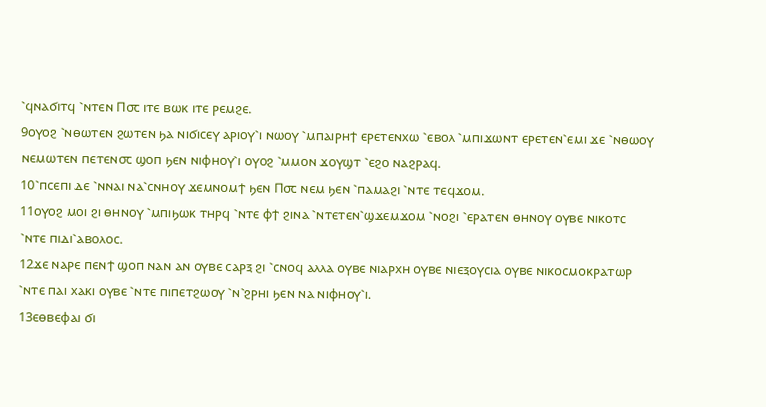⳿ϥⲛⲁϭⲓⲧϥ ⳿ⲛⲧⲉⲛ Ⲡ⳪ ⲓⲧⲉ ⲃⲱⲕ ⲓⲧⲉ ⲣⲉⲙϩⲉ.
9ⲟⲩⲟϩ ⳿ⲛⲑⲱⲧⲉⲛ ϩⲱⲧⲉⲛ ϧⲁ ⲛⲓϭⲓⲥⲉⲩ ⲁⲣⲓⲟⲩ⳿ⲓ ⲛⲱⲟⲩ ⳿ⲙⲡⲁⲓⲣⲏϯ ⲉⲣⲉⲧⲉⲛⲭⲱ ⳿ⲉⲃⲟⲗ ⳿ⲙⲡⲓϫⲱⲛⲧ ⲉⲣⲉⲧⲉⲛ⳿ⲉⲙⲓ ϫⲉ ⳿ⲛⲑⲱⲟⲩ ⲛⲉⲙⲱⲧⲉⲛ ⲡⲉⲧⲉⲛ⳪ ϣⲟⲡ ϧⲉⲛ ⲛⲓⲫⲏⲟⲩ⳿ⲓ ⲟⲩⲟϩ ⳿ⲙⲙⲟⲛ ϫⲟⲩϣⲧ ⳿ⲉϩⲟ ⲛⲁϩⲣⲁϥ.
10⳿ⲡⲥⲉⲡⲓ ⲇⲉ ⳿ⲛⲛⲁⲓ ⲛⲁ⳿ⲥⲛⲏⲟⲩ ϫⲉⲙⲛⲟⲙϯ ϧⲉⲛ Ⲡ⳪ ⲛⲉⲙ ϧⲉⲛ ⳿ⲡⲁⲙⲁϩⲓ ⳿ⲛⲧⲉ ⲧⲉϥϫⲟⲙ.
11ⲟⲩⲟϩ ⲙⲟⲓ ϩⲓ ⲑⲏⲛⲟⲩ ⳿ⲙⲡⲓϧⲱⲕ ⲧⲏⲣϥ ⳿ⲛⲧⲉ ⲫϯ ϩⲓⲛⲁ ⳿ⲛⲧⲉⲧⲉⲛ⳿ϣϫⲉⲙϫⲟⲙ ⳿ⲛⲟϩⲓ ⳿ⲉⲣⲁⲧⲉⲛ ⲑⲏⲛⲟⲩ ⲟⲩⲃⲉ ⲛⲓⲕⲟⲧⲥ ⳿ⲛⲧⲉ ⲡⲓⲇⲓ⳿ⲁⲃⲟⲗⲟⲥ.
12ϫⲉ ⲛⲁⲣⲉ ⲡⲉⲛϯ ϣⲟⲡ ⲛⲁⲛ ⲁⲛ ⲟⲩⲃⲉ ⲥⲁⲣⲝ ϩⲓ ⳿ⲥⲛⲟϥ ⲁⲗⲗⲁ ⲟⲩⲃⲉ ⲛⲓⲁⲣⲭⲏ ⲟⲩⲃⲉ ⲛⲓⲉⲝⲟⲩⲥⲓⲁ ⲟⲩⲃⲉ ⲛⲓⲕⲟⲥⲙⲟⲕⲣⲁⲧⲱⲣ ⳿ⲛⲧⲉ ⲡⲁⲓ ⲭⲁⲕⲓ ⲟⲩⲃⲉ ⳿ⲛⲧⲉ ⲡⲓⲡⲉⲧϩⲱⲟⲩ ⳿ⲛ⳿ϩⲣⲏⲓ ϧⲉⲛ ⲛⲁ ⲛⲓⲫⲏⲟⲩ⳿ⲓ.
13ⲉⲑⲃⲉⲫⲁⲓ ϭⲓ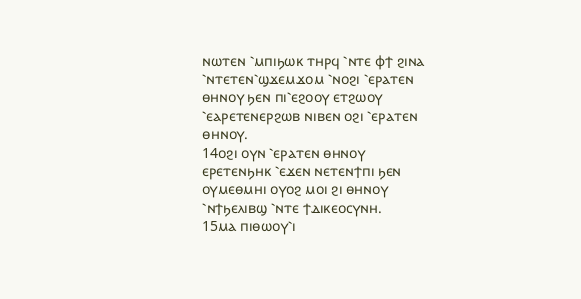ⲛⲱⲧⲉⲛ ⳿ⲙⲡⲓϧⲱⲕ ⲧⲏⲣϥ ⳿ⲛⲧⲉ ⲫϯ ϩⲓⲛⲁ ⳿ⲛⲧⲉⲧⲉⲛ⳿ϣϫⲉⲙϫⲟⲙ ⳿ⲛⲟϩⲓ ⳿ⲉⲣⲁⲧⲉⲛ ⲑⲏⲛⲟⲩ ϧⲉⲛ ⲡⲓ⳿ⲉϩⲟⲟⲩ ⲉⲧϩⲱⲟⲩ ⳿ⲉⲁⲣⲉⲧⲉⲛⲉⲣϩⲱⲃ ⲛⲓⲃⲉⲛ ⲟϩⲓ ⳿ⲉⲣⲁⲧⲉⲛ ⲑⲏⲛⲟⲩ.
14ⲟϩⲓ ⲟⲩⲛ ⳿ⲉⲣⲁⲧⲉⲛ ⲑⲏⲛⲟⲩ ⲉⲣⲉⲧⲉⲛϧⲏⲕ ⳿ⲉϫⲉⲛ ⲛⲉⲧⲉⲛϯⲡⲓ ϧⲉⲛ ⲟⲩⲙⲉⲑⲙⲏⲓ ⲟⲩⲟϩ ⲙⲟⲓ ϩⲓ ⲑⲏⲛⲟⲩ ⳿ⲛϯϧⲉⲗⲓⲃϣ ⳿ⲛⲧⲉ ϯⲇⲓⲕⲉⲟⲥⲩⲛⲏ.
15ⲙⲁ ⲡⲓⲑⲱⲟⲩ⳿ⲓ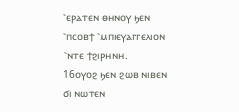⳿ⲉⲣⲁⲧⲉⲛ ⲑⲏⲛⲟⲩ ϧⲉⲛ ⳿ⲡⲥⲟⲃϯ ⳿ⲙⲡⲓⲉⲩⲁⲅⲅⲉⲗⲓⲟⲛ ⳿ⲛⲧⲉ ϯϩⲓⲣⲏⲛⲏ.
16ⲟⲩⲟϩ ϧⲉⲛ ϩⲱⲃ ⲛⲓⲃⲉⲛ ϭⲓ ⲛⲱⲧⲉⲛ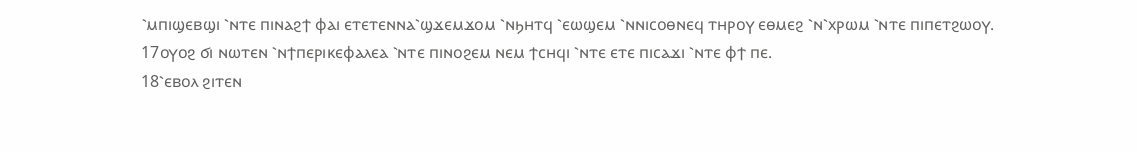⳿ⲙⲡⲓϣⲉⲃϣⲓ ⳿ⲛⲧⲉ ⲡⲓⲛⲁϩϯ ⲫⲁⲓ ⲉⲧⲉⲧⲉⲛⲛⲁ⳿ϣϫⲉⲙϫⲟⲙ ⳿ⲛϧⲏⲧϥ ⳿ⲉⲱϣⲉⲙ ⳿ⲛⲛⲓⲥⲟⲑⲛⲉϥ ⲧⲏⲣⲟⲩ ⲉⲑⲙⲉϩ ⳿ⲛ⳿ⲭⲣⲱⲙ ⳿ⲛⲧⲉ ⲡⲓⲡⲉⲧϩⲱⲟⲩ.
17ⲟⲩⲟϩ ϭⲓ ⲛⲱⲧⲉⲛ ⳿ⲛϯⲡⲉⲣⲓⲕⲉⲫⲁⲗⲉⲁ ⳿ⲛⲧⲉ ⲡⲓⲛⲟϩⲉⲙ ⲛⲉⲙ ϯⲥⲏϥⲓ ⳿ⲛⲧⲉ ⲉⲧⲉ ⲡⲓⲥⲁϫⲓ ⳿ⲛⲧⲉ ⲫϯ ⲡⲉ.
18⳿ⲉⲃⲟⲗ ϩⲓⲧⲉⲛ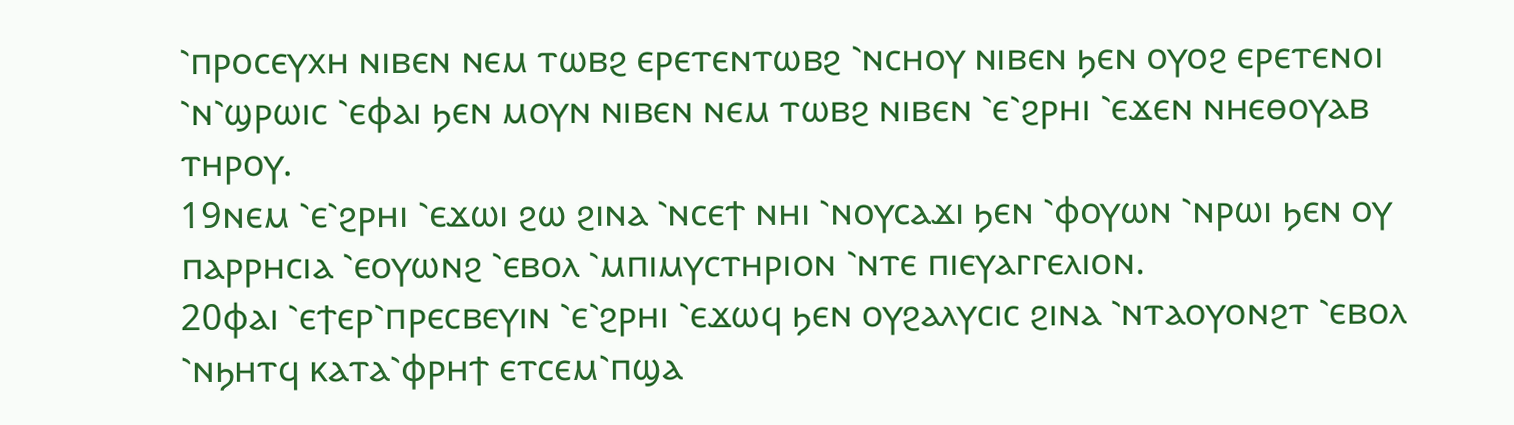⳿ⲡⲣⲟⲥⲉⲩⲭⲏ ⲛⲓⲃⲉⲛ ⲛⲉⲙ ⲧⲱⲃϩ ⲉⲣⲉⲧⲉⲛⲧⲱⲃϩ ⳿ⲛⲥⲏⲟⲩ ⲛⲓⲃⲉⲛ ϧⲉⲛ ⲟⲩⲟϩ ⲉⲣⲉⲧⲉⲛⲟⲓ ⳿ⲛ⳿ϣⲣⲱⲓⲥ ⳿ⲉⲫⲁⲓ ϧⲉⲛ ⲙⲟⲩⲛ ⲛⲓⲃⲉⲛ ⲛⲉⲙ ⲧⲱⲃϩ ⲛⲓⲃⲉⲛ ⳿ⲉ⳿ϩⲣⲏⲓ ⳿ⲉϫⲉⲛ ⲛⲏⲉⲑⲟⲩⲁⲃ ⲧⲏⲣⲟⲩ.
19ⲛⲉⲙ ⳿ⲉ⳿ϩⲣⲏⲓ ⳿ⲉϫⲱⲓ ϩⲱ ϩⲓⲛⲁ ⳿ⲛⲥⲉϯ ⲛⲏⲓ ⳿ⲛⲟⲩⲥⲁϫⲓ ϧⲉⲛ ⳿ⲫⲟⲩⲱⲛ ⳿ⲛⲣⲱⲓ ϧⲉⲛ ⲟⲩ ⲡⲁⲣⲣⲏⲥⲓⲁ ⳿ⲉⲟⲩⲱⲛϩ ⳿ⲉⲃⲟⲗ ⳿ⲙⲡⲓⲙⲩⲥⲧⲏⲣⲓⲟⲛ ⳿ⲛⲧⲉ ⲡⲓⲉⲩⲁⲅⲅⲉⲗⲓⲟⲛ.
20ⲫⲁⲓ ⳿ⲉϯⲉⲣ⳿ⲡⲣⲉⲥⲃⲉⲩⲓⲛ ⳿ⲉ⳿ϩⲣⲏⲓ ⳿ⲉϫⲱϥ ϧⲉⲛ ⲟⲩϩⲁⲗⲩⲥⲓⲥ ϩⲓⲛⲁ ⳿ⲛⲧⲁⲟⲩⲟⲛϩⲧ ⳿ⲉⲃⲟⲗ ⳿ⲛϧⲏⲧϥ ⲕⲁⲧⲁ⳿ⲫⲣⲏϯ ⲉⲧⲥⲉⲙ⳿ⲡϣⲁ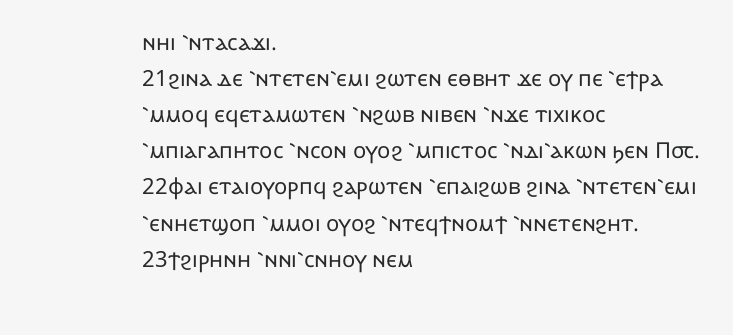ⲛⲏⲓ ⳿ⲛⲧⲁⲥⲁϫⲓ.
21ϩⲓⲛⲁ ⲇⲉ ⳿ⲛⲧⲉⲧⲉⲛ⳿ⲉⲙⲓ ϩⲱⲧⲉⲛ ⲉⲑⲃⲏⲧ ϫⲉ ⲟⲩ ⲡⲉ ⳿ⲉϯⲣⲁ ⳿ⲙⲙⲟϥ ⲉϥⲉⲧⲁⲙⲱⲧⲉⲛ ⳿ⲛϩⲱⲃ ⲛⲓⲃⲉⲛ ⳿ⲛϫⲉ ⲧⲓⲭⲓⲕⲟⲥ ⳿ⲙⲡⲓⲁⲅⲁⲡⲏⲧⲟⲥ ⳿ⲛⲥⲟⲛ ⲟⲩⲟϩ ⳿ⲙⲡⲓⲥⲧⲟⲥ ⳿ⲛⲇⲓ⳿ⲁⲕⲱⲛ ϧⲉⲛ Ⲡ⳪.
22ⲫⲁⲓ ⲉⲧⲁⲓⲟⲩⲟⲣⲡϥ ϩⲁⲣⲱⲧⲉⲛ ⳿ⲉⲡⲁⲓϩⲱⲃ ϩⲓⲛⲁ ⳿ⲛⲧⲉⲧⲉⲛ⳿ⲉⲙⲓ ⳿ⲉⲛⲏⲉⲧϣⲟⲡ ⳿ⲙⲙⲟⲓ ⲟⲩⲟϩ ⳿ⲛⲧⲉϥϯⲛⲟⲙϯ ⳿ⲛⲛⲉⲧⲉⲛϩⲏⲧ.
23ϯϩⲓⲣⲏⲛⲏ ⳿ⲛⲛⲓ⳿ⲥⲛⲏⲟⲩ ⲛⲉⲙ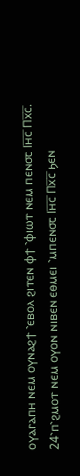ⲟⲩⲁⲅⲁⲡⲏ ⲛⲉⲙ ⲟⲩⲛⲁϩϯ ⳿ⲉⲃⲟⲗ ϩⲓⲧⲉⲛ ⲫϯ ⳿ⲫⲓⲱⲧ ⲛⲉⲙ ⲡⲉⲛ⳪ Ⲓⲏ̅ⲥ̅ Ⲡⲭ̅ⲥ̅.
24⳿ⲡ⳿ϩⲙⲟⲧ ⲛⲉⲙ ⲟⲩⲟⲛ ⲛⲓⲃⲉⲛ ⲉⲑⲙⲉⲓ ⳿ⲙⲡⲉⲛ⳪ Ⲓⲏ̅ⲥ̅ Ⲡⲭ̅ⲥ̅ ϧⲉⲛ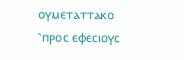ⲟⲩⲙⲉⲧⲁⲧⲧⲁⲕⲟ ⳿ⲡⲣⲟⲥ ⲉⲫⲉⲥⲓⲟⲩⲥ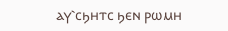ⲁⲩ⳿ⲥϧⲏⲧⲥ ϧⲉⲛ ⲣⲱⲙⲏ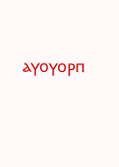ⲁⲩⲟⲩⲟⲣⲡ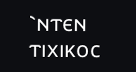⳿ⲛⲧⲉⲛ ⲧⲓⲭⲓⲕⲟⲥ